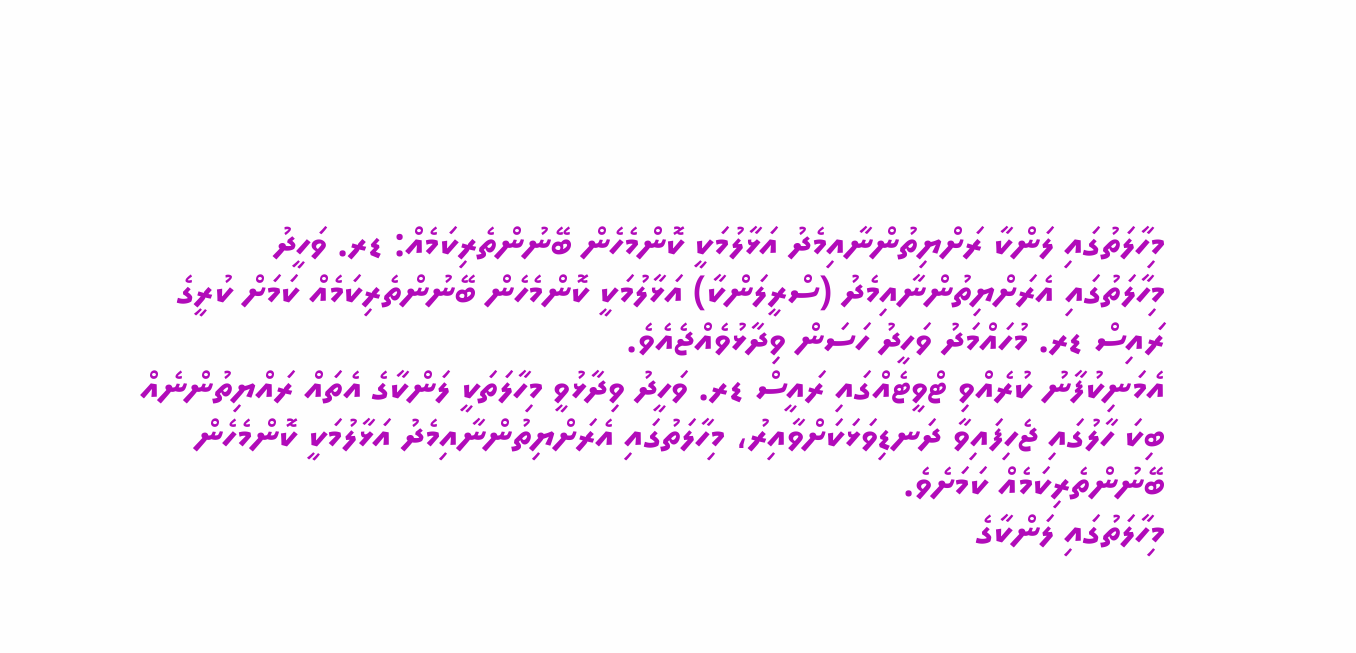މިހާލަތުގައި ލަންކާ ރަށްޔިތުންނާއިމެދު އަޅާލުމަކީ ކޮންމެހެން ބޭނުންތެރިކަމެއް: ޑރ. ވަހީދު
މިހާލަތުގައި އެރަށްޔިތުންނާއިމެދު (ސްރީލަންކާ) އަޅާލުމަކީ ކޮންމެހެން ބޭނުންތެރިކަމެއް ކަމަށް ކުރީގެ ރައިސް ޑރ. މުހައްމަދު ވަހީދު ހަސަން ވިދާޅުވެއްޖެއެވެ.
އެމަނިކުފާނު ކުރެއްވި ޓްވީޓެއްގައި ރައީސް ޑރ. ވަހީދު ވިދާޅުވީ މިހާލަތަކީ ލަންކާގެ އެތައް ރައްޔިތުންނެއް ބިކަ ހާލުގައި ޖެހިފައިވާ ދަނޑިވަޅަކަށްވާއިރު، މިހާލަތުގައި އެރަށްޔިތުންނާއިމެދު އަޅާލުމަކީ ކޮންމެހެން ބޭނުންތެރިކަމެއް ކަމަށެވެ.
މިހާލަތުގައި ލަންކާގެ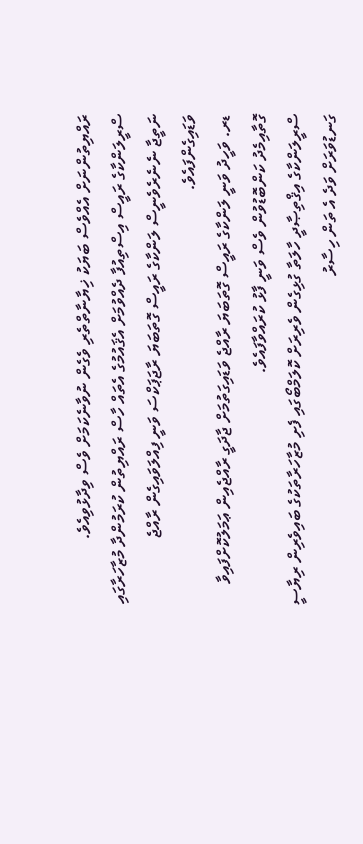ރައްޔިތުންނަށް އެއްވެސް ބަޔަކު ޚިޔާނާތްތެރި ވެގެން ނުވާނެކަމަށް ވެސް ވިދާޅުވިއެވެ.
ސްރީލަންކާގެ ރައީސް އިސްތިއުފާ ދެއްވުމަށް އެޤައުމުގެ އެތައް ހާސް ރައްޔިތުން ކުރަމުންދާ މުޒާހަރާގައި ނަތީޖާ ނެނެރެވެނީސް ލަންކާގެ ރައީސް ގޮތަބަޔަ ރާޖަޕަކްސަ ވަނީ ފިއްލަވައިގެން ރާއްޖެ ވަޑައިގެންފައެވެ.
ޑރ. ވަހީދު ވަނީ ލަންކާގެ ރައީސް ގޮތަބަޔަ ރާއްޖެ ވަޑައިގަތުމަށް ޖާދަގީ ރާއްޖެއިން ޢަމަލުކޮށްފައިވާ ގޮތާއިމެދު ކަންބޮޑުވުން ވެސް ވަނީ ފާޅު ކުރައްވާފައެވެ.
ސްރީލަންކާގެ އިޤްތިޞާދީ ހާލަތާ ގުޅިގެން ވެރިރަށް ކޮލަމްބޯގައި ފެށި މުޒާހަރާތަކުގެ ބައިވެރިން ރިޔާސީ ގަނޑުވަރަށް ވަދެ އެ ތަން ހިސާރު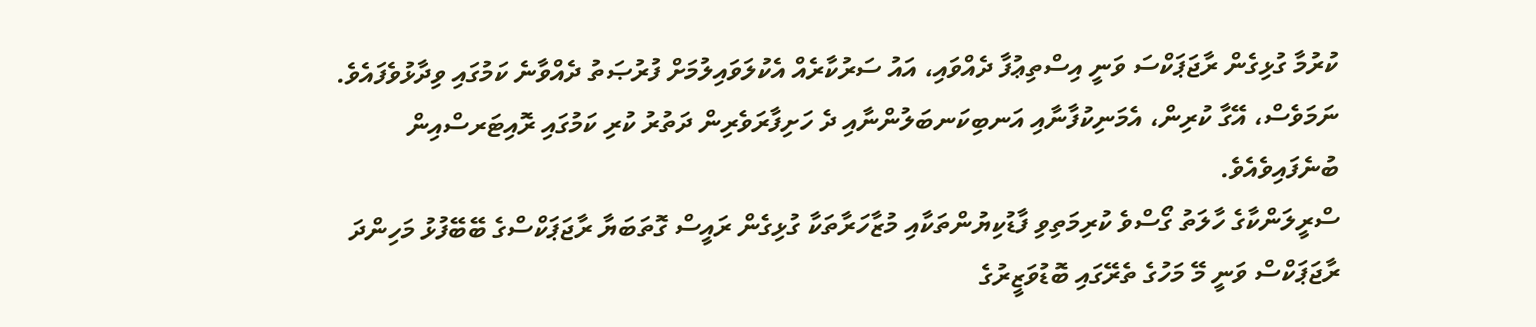ކުރުމާ ގުޅިގެން ރާޖަޕަކްސަ ވަނީ އިސްތިޢުފާ ދެއްވައި، އައު ސަރުކާރެއް އެކުލަވައިލުމަށް ފުރުޞަތު ދެއްވާނެ ކަމުގައި ވިދާޅުވެފައެވެ.
ނަމަވެސް، އޭގާ ކުރިން، އެމަނިކުފާނާއި އަނބިކަނބަލުންނާއި ދެ ހަށިފާރަވެރިން ދަތުރު ކުރި ކަމުގައި ރޮއިޓަރސްއިން ބުނެފައިވެއެވެ.
ސްރީލަންކާގެ ހާލަތު ގޯސްވެ ކުރިމަތިވި ފާޑުކިޔުންތަކާއި މުޒާހަރާތަކާ ގުޅިގެން ރައީސް ގޮތަބަޔާ ރާޖަޕަކްސްގެ ބޭބޭފުޅު މަހިންދަ ރާޖަޕަކްސް ވަނީ މޭ މަހުގެ ތެރޭގައި ބޮޑުވަޒީރުގެ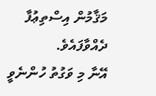މަޤާމުން އިސްތިޢުފާ ދެއްވާފައެވެ.
އޭނާ މި ވަގުތު ހުންނެވީ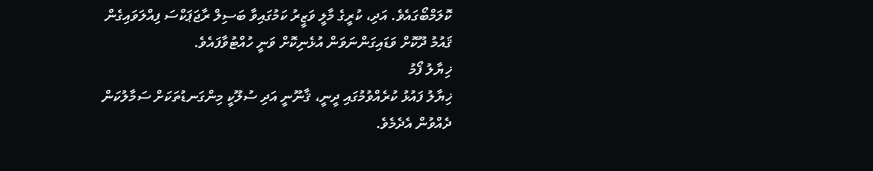ކޮލަމްބޯގައެވެ. އަދި، ކުރީގެ މާލީ ވަޒީރު ކަމުގައިވާ ބަސިލް ރާޖަޕަކްސަ ފިއްލަވައިގެން ޤައުމު ދޫކޮށް ވަޑައިގަންނަވަން އުޅެނިކޮށް ވަނީ ހުއްޓުވާފައެވެ.
ޚިޔާލު ފޯމު
ޚިޔާލު ފައުޅު ކުރެއްވުމުގައި ދީނީ، ޤާނޫނީ އަދި ސުލޫކީ މިންގަނޑުތަކަށް ސަމާލުކަން ދެއްވުން އެދެމެވެ.